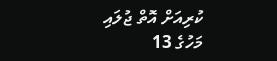ކުރިއަށް އޮތް ޖުލައި މަހުގެ 13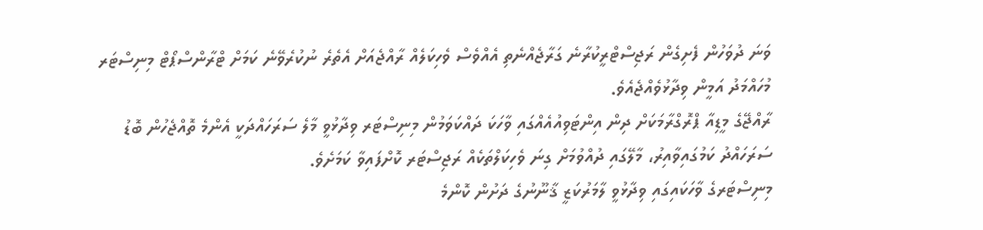ވަނަ ދުވަހުން ފެށިގެން ރަޖިސްޓްރީކުރާނެ ގަރާޖެއްނެތި އެއްވެސް ވެހިކަލެއް ރާއްޖެއަށް އެތެރެ ނުކުރެވޭނެ ކަމަށް ޓްރާންސްޕޯޓް މިނިސްޓަރ މުހައްމަދު އަމީން ވިދާޅުވެއްޖެއެވެ.
ރާއްޖޭގެ މީޑިއާ ޕްރޮގްރާމަކަށް ދިން އިންޓަވިއުއެއްގައި ވާހަކަ ދައްކަވަމުން މިނިސްޓަރ ވިދާޅުވީ މާލެ ސަރަހައްދަކީ އެންމެ ތޮއްޖެހުން ބޮޑު ސަރަހައްދު ކަމުގައިވާއިރު، މާލޭގައި ދުއްވުމަށް ގިނަ ވެހިކަލްތަކެއް ރަޖިސްޓަރ ކޮށްފައިވާ ކަމަށެވެ.
މިނިސްޓަރގެ ވާހަކައިގައި ވިދާޅުވީ ލާމަރުކަޒީ ޤާނޫނުގެ ދަށުން ކޮންމެ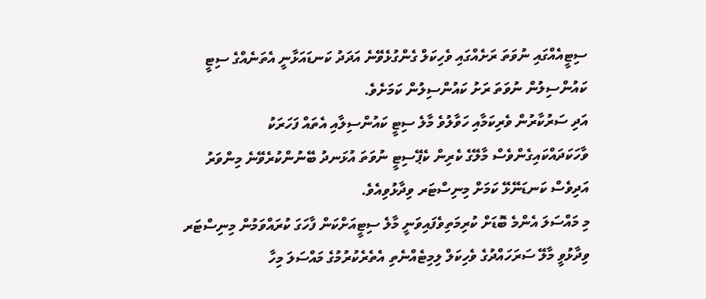ސިޓީއެއްގައި ނުވަތަ ރަށެއްގައި ވެހިކަލް ގެންގުޅެވޭނެ އަދަދު ކަނޑައަޅާނީ އެތަނެއްގެ ސިޓީ ކައުންސިލުން ނުވަތަ ރަށު ކައުންސިލުން ކަމަށެވެ.
އަދި ސަރުކާރުން ވެރިކަމާއި ހަވާލުވެ މާލެ ސިޓީ ކައުންސިލާއި އެތައް ފަހަރަކު ވާހަކަދައްކައިގެންވެސް މާލޭގެ ކެރިން ކެޕޭސިޓީ ނުވަތަ އުޅަނދު ބޭނުންކުރެވޭނެ މިންވަރު އަދިވެސް ކަނޑަނޭޅޭ ކަމަށް މިނިސްޓަރ ވިދާޅުވިއެވެ.
މި މައްސަލަ އެންމެ ބޮޑަށް ކުރިމަތިވެފައިވަނީ މާލެ ސިޓީއަށްކަން ފާހަގަ ކުރައްވަމުން މިނިސްޓަރ ވިދާޅުވީ މާލޭ ސަރަހައްދުގެ ވެހިކަލް ލިމިޓެއްނެތި އެތެރެކުރުމުގެ މައްސަލަ މިހާ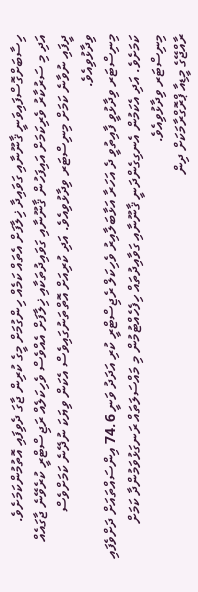ހިސާބަށްގޮސްފައިވަނީ ޤާނޫނާއި ގަވައިދާ ޚިލާފަށް އެތައް ކަމެއް ހިންގުމަށް މީގެ ކުރިން ޖާގަ ދެވިފައި އޮތުމުންކަމަށެވެ.
އަދި މި ސަރުކާރު ވެރިކަމަށް އައިފަހުން ޤާނޫނާއި ގަވައިދުތަކާއި ޚިލާފަށް އެއްވެސް ވެހިކަލެއް ރަޖިސްޓްރީ ކުރެވޭނެ ޖާގައެއް ދީފައި ނުވާނެ ކަމަށް މިނިސްޓަރ ވިދާޅުވިއެވެ. އަދި ކުރިއަށް އޮތްތަނުގައިވެސް އެކަން ވިޔަކަ ނުދޭނެ ކަމަށްވެސް ވިދާޅުވިއެވެ.
މިނިސްޓަރ ވިދާޅުވީ ފާއިތުވީ ދެ އަހަރާ އަޅާބަލާއިރު ވެހިކަލް ރެޖިސްޓްރީ ކުރި އަދަދު ވަނީ 74.6 އިންސައްތައަށް ދަށްވެފައި ކަމަށެވެ. އަދި އެކަމުން އެނގިގެންދަނީ ޤާނޫނާއި ގަވާއިދުތައް ހިފެހެއްޓުމުން މި މައްސަލަތައް ރަނގަޅުވަމުންދާ ކަމަށް މިނިސްޓަރ ވިދާޅުވިއެވެ.
ރާއްޖޭގެ މީޑިއާ ޕްރޮގްރާމަކަށް ދިން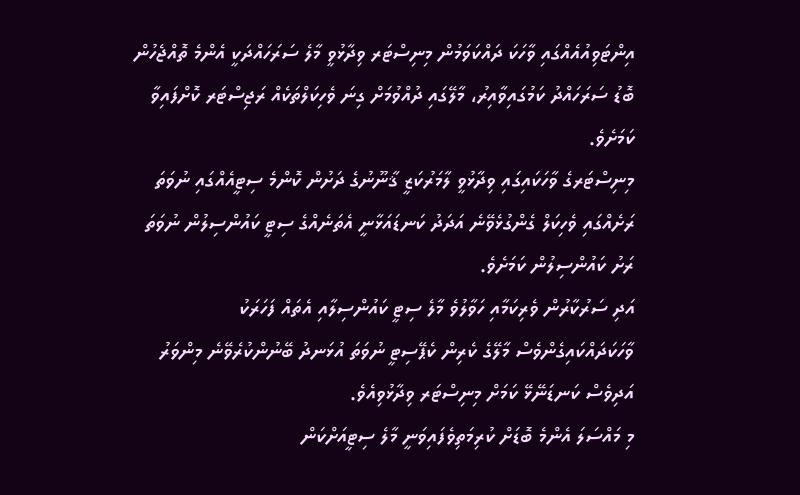އިންޓަވިއުއެއްގައި ވާހަކަ ދައްކަވަމުން މިނިސްޓަރ ވިދާޅުވީ މާލެ ސަރަހައްދަކީ އެންމެ ތޮއްޖެހުން ބޮޑު ސަރަހައްދު ކަމުގައިވާއިރު، މާލޭގައި ދުއްވުމަށް ގިނަ ވެހިކަލްތަކެއް ރަޖިސްޓަރ ކޮށްފައިވާ ކަމަށެވެ.
މިނިސްޓަރގެ ވާހަކައިގައި ވިދާޅުވީ ލާމަރުކަޒީ ޤާނޫނުގެ ދަށުން ކޮންމެ ސިޓީއެއްގައި ނުވަތަ ރަށެއްގައި ވެހިކަލް ގެންގުޅެވޭނެ އަދަދު ކަނޑައަޅާނީ އެތަނެއްގެ ސިޓީ ކައުންސިލުން ނުވަތަ ރަށު ކައުންސިލުން ކަމަށެވެ.
އަދި ސަރުކާރުން ވެރިކަމާއި ހަވާލުވެ މާލެ ސިޓީ ކައުންސިލާއި އެތައް ފަހަރަކު ވާހަކަދައްކައިގެންވެސް މާލޭގެ ކެރިން ކެޕޭސިޓީ ނުވަތަ އުޅަނދު ބޭނުންކުރެވޭނެ މިންވަރު އަދިވެސް ކަނޑަނޭޅޭ ކަމަށް މިނިސްޓަރ ވިދާޅުވިއެވެ.
މި މައްސަލަ އެންމެ ބޮޑަށް ކުރިމަތިވެފައިވަނީ މާލެ ސިޓީއަށްކަން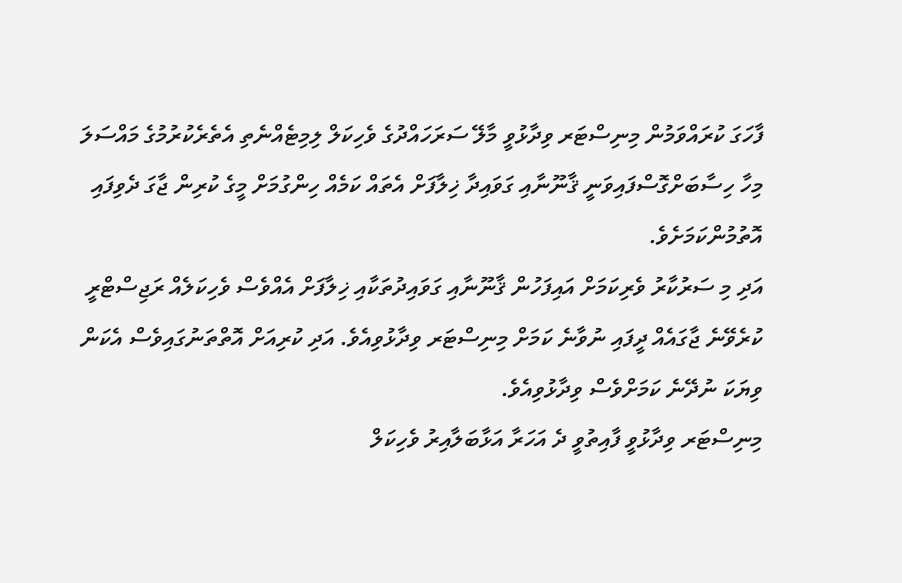ފާހަގަ ކުރައްވަމުން މިނިސްޓަރ ވިދާޅުވީ މާލޭ ސަރަހައްދުގެ ވެހިކަލް ލިމިޓެއްނެތި އެތެރެކުރުމުގެ މައްސަލަ މިހާ ހިސާބަށްގޮސްފައިވަނީ ޤާނޫނާއި ގަވައިދާ ޚިލާފަށް އެތައް ކަމެއް ހިންގުމަށް މީގެ ކުރިން ޖާގަ ދެވިފައި އޮތުމުންކަމަށެވެ.
އަދި މި ސަރުކާރު ވެރިކަމަށް އައިފަހުން ޤާނޫނާއި ގަވައިދުތަކާއި ޚިލާފަށް އެއްވެސް ވެހިކަލެއް ރަޖިސްޓްރީ ކުރެވޭނެ ޖާގައެއް ދީފައި ނުވާނެ ކަމަށް މިނިސްޓަރ ވިދާޅުވިއެވެ. އަދި ކުރިއަށް އޮތްތަނުގައިވެސް އެކަން ވިޔަކަ ނުދޭނެ ކަމަށްވެސް ވިދާޅުވިއެވެ.
މިނިސްޓަރ ވިދާޅުވީ ފާއިތުވީ ދެ އަހަރާ އަޅާބަލާއިރު ވެހިކަލް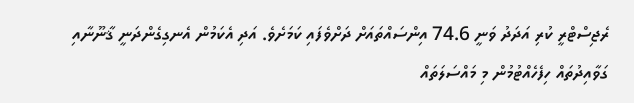ރެޖިސްޓްރީ ކުރި އަދަދު ވަނީ 74.6 އިންސައްތައަށް ދަށްވެފައި ކަމަށެވެ. އަދި އެކަމުން އެނގިގެންދަނީ ޤާނޫނާއި ގަވާއިދުތައް ހިފެހެއްޓުމުން މި މައްސަލަތައް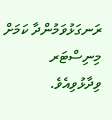ރަނގަޅުވަމުންދާ ކަމަށް މިނިސްޓަރ ވިދާޅުވިއެވެ.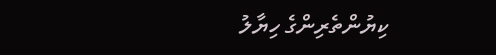ކިޔުންތެރިންގެ ހިޔާލު